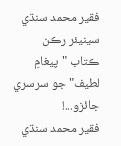فقير محمد سنڌي
سينيئر رڪن
ڪتاب "پيغامِ لطيف" جو سرسري جائزو...!
فقير محمد سنڌي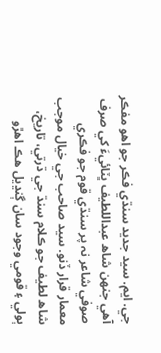جي. ايم. سيد جديد سنڌي فڪر جو اهو مفڪر آهي جنهن شاھ عبداللطيف ڀٽائيءَ کي صرف صوفي شاعر نہ پر سنڌي قوم جو فڪري معمار قرار ڏنو. سيد صاحب جي خيال موجب شاھ لطيف جو ڪلام سنڌ جي ڌرتي، تاريخ، ٻولي ۽ قومي وجود سان ڳنڍيل هڪ اهڙو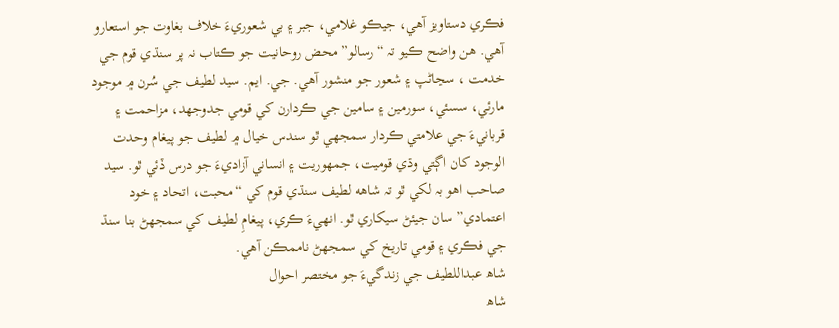فڪري دستاويز آهي، جيڪو غلامي، جبر ۽ بي شعوريءَ خلاف بغاوت جو استعارو آهي. هن واضح ڪيو تہ “رسالو” محض روحانيت جو ڪتاب نہ پر سنڌي قوم جي خدمت ، سڃاڻپ ۽ شعور جو منشور آهي. جي. ايم. سيد لطيف جي سُرن ۾ موجود مارئي، سسئي، سورمين ۽ سامين جي ڪردارن کي قومي جدوجهد، مزاحمت ۽ قربانيءَ جي علامتي ڪردار سمجهي ٿو سندس خيال ۾ لطيف جو پيغام وحدت الوجود کان اڳتي وڌي قوميت، جمهوريت ۽ انساني آزاديءَ جو درس ڏئي ٿو. سيد صاحب اهو بہ لکي ٿو تہ شاهه لطيف سنڌي قوم کي “محبت، اتحاد ۽ خود اعتمادي” سان جيئڻ سيکاري ٿو. انهيءَ ڪري، پيغامِ لطيف کي سمجهڻ بنا سنڌ جي فڪري ۽ قومي تاريخ کي سمجهڻ ناممڪن آهي.
شاھ عبداللطيف جي زندگيءَ جو مختصر احوال
شاھ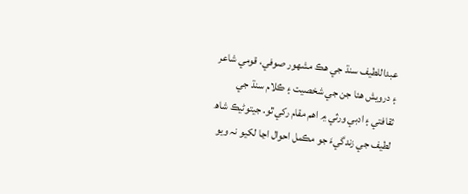عبداللطيف سنڌ جي هڪ مشهور صوفي، قومي شاعر ۽ درويش هئا جن جي شخصيت ۽ ڪلام سنڌ جي ثقافتي ۽ ادبي ورثي ۾ اهم مقام رکي ٿو. جيتوڻيڪ شاھ لطيف جي زندگيءَ جو مڪمل احوال اڃا لکيو نہ ويو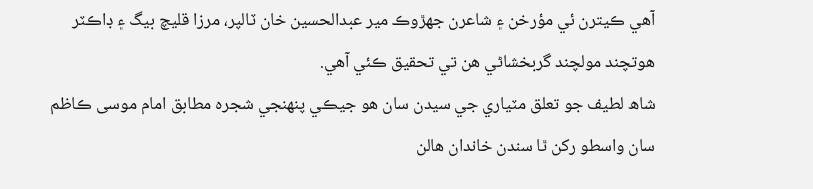آهي ڪيترن ئي مؤرخن ۽ شاعرن جهڙوڪ مير عبدالحسين خان ٽالپر، مرزا قليچ بيگ ۽ ڊاڪٽر هوتچند مولچند گربخشاڻي هن تي تحقيق ڪئي آهي.
شاھ لطيف جو تعلق مٽياري جي سيدن سان هو جيڪي پنهنجي شجره مطابق امام موسى ڪاظم سان واسطو رکن ٿا سندن خاندان هالن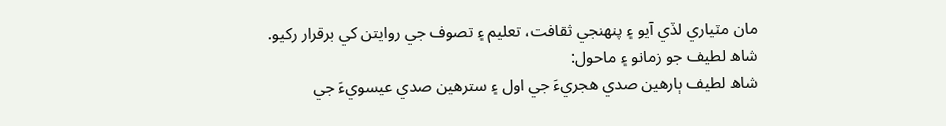مان مٽياري لڏي آيو ۽ پنهنجي ثقافت، تعليم ۽ تصوف جي روايتن کي برقرار رکيو.
شاھ لطيف جو زمانو ۽ ماحول:
شاھ لطيف ٻارهين صدي هجريءَ جي اول ۽ سترهين صدي عيسويءَ جي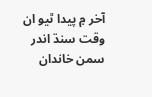آخر ۾ پيدا ٿيو ان وقت سنڌ اندر سمن خاندان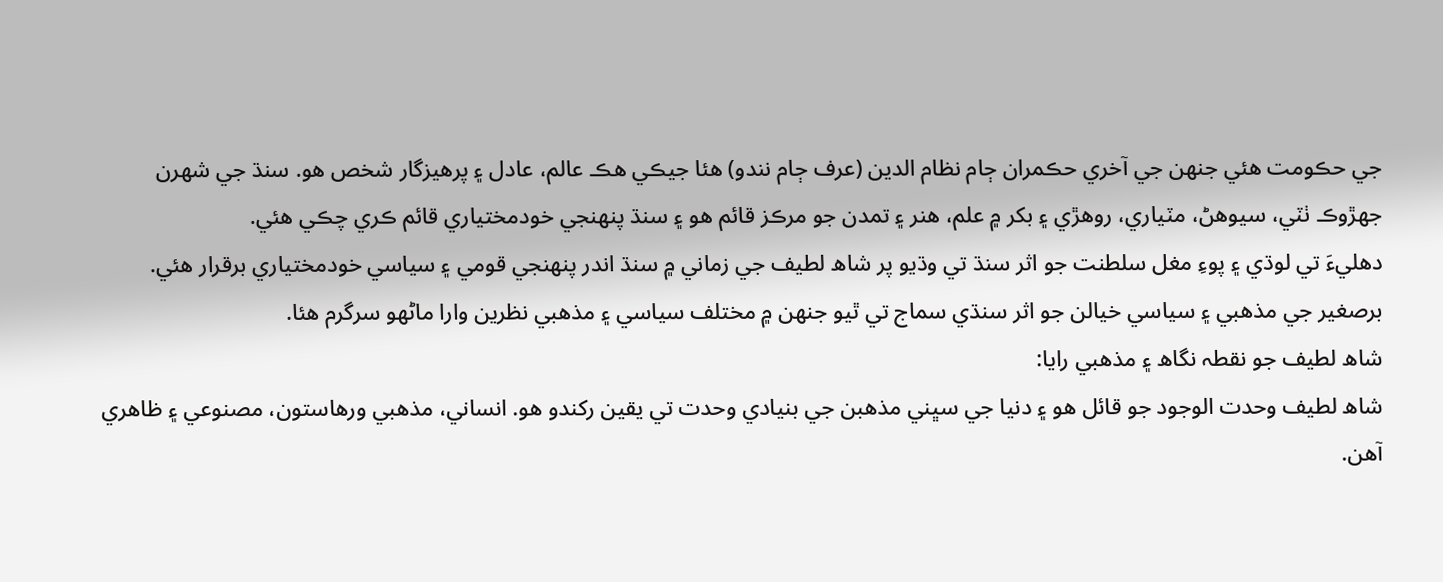جي حڪومت هئي جنهن جي آخري حڪمران ڄام نظام الدين (عرف ڄام نندو) هئا جيڪي هڪ عالم، عادل ۽ پرهيزگار شخص هو. سنڌ جي شهرن جهڙوڪ ٺٽي، سيوهڻ، مٽياري، روهڙي ۽ بکر ۾ علم، هنر ۽ تمدن جو مرڪز قائم هو ۽ سنڌ پنهنجي خودمختياري قائم ڪري چڪي هئي.
دهليءَ تي لوڌي ۽ پوءِ مغل سلطنت جو اثر سنڌ تي وڌيو پر شاھ لطيف جي زماني ۾ سنڌ اندر پنهنجي قومي ۽ سياسي خودمختياري برقرار هئي. برصغير جي مذهبي ۽ سياسي خيالن جو اثر سنڌي سماج تي ٿيو جنهن ۾ مختلف سياسي ۽ مذهبي نظرين وارا ماڻهو سرگرم هئا.
شاھ لطيف جو نقطہ نگاھ ۽ مذهبي رايا:
شاھ لطيف وحدت الوجود جو قائل هو ۽ دنيا جي سڀني مذهبن جي بنيادي وحدت تي يقين رکندو هو. انساني، مذهبي ورهاستون، مصنوعي ۽ ظاهري آهن.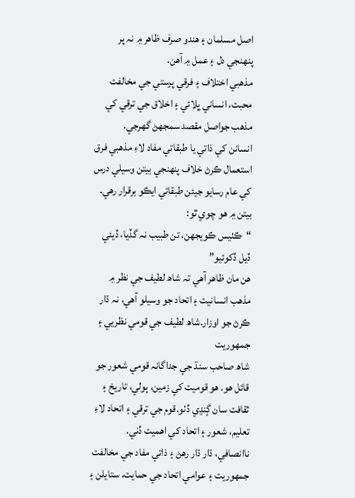اصل مسلمان ۽ هندو صرف ظاهر ۾ نہ پر پنهنجي دل ۽ عمل ۾ آهن.
مذهبي اختلاف ۽ فرقي پرستي جي مخالفت محبت، انساني ڀلائي ۽ اخلاق جي ترقي کي مذهب جواصل مقصد سمجهڻ گهرجي.
انسانن کي ذاتي يا طبقاتي مفاد لاءِ مذهبي فرق استعمال ڪرڻ خلاف پنهنجي بيتن وسيلي درس کي عام رسايو جيئن طبقاتي ايڪو برقرار رهي.
بيتن ۾ هو چوي ٿو:
“ڪٺيس ڪويجھن، تن طبيب نہ گڏيا، ڏيئي ڏيل ڏکوئيو”
هن مان ظاهر آهي تہ شاھ لطيف جي نظر ۾ مذهب انسانيت ۽ اتحاد جو وسيلو آهي، نہ ڌار ڪرڻ جو اوزار.شاھ لطيف جي قومي نظريي ۽ جمهوريت
شاھ صاحب سنڌ جي جداگانہ قومي شعور جو قائل هو. هو قوميت کي زمين، ٻولي، تاريخ ۽ ثقافت سان ڳنڍي ڏٺو.قوم جي ترقي ۽ اتحاد لاءِ تعليم، شعور ۽ اتحاد کي اهميت ڏني.
ناانصافي، ڌار ڌار رهڻ ۽ ذاتي مفاد جي مخالفت
جمهوريت ۽ عوامي اتحاد جي حمايت، ستايلن ۽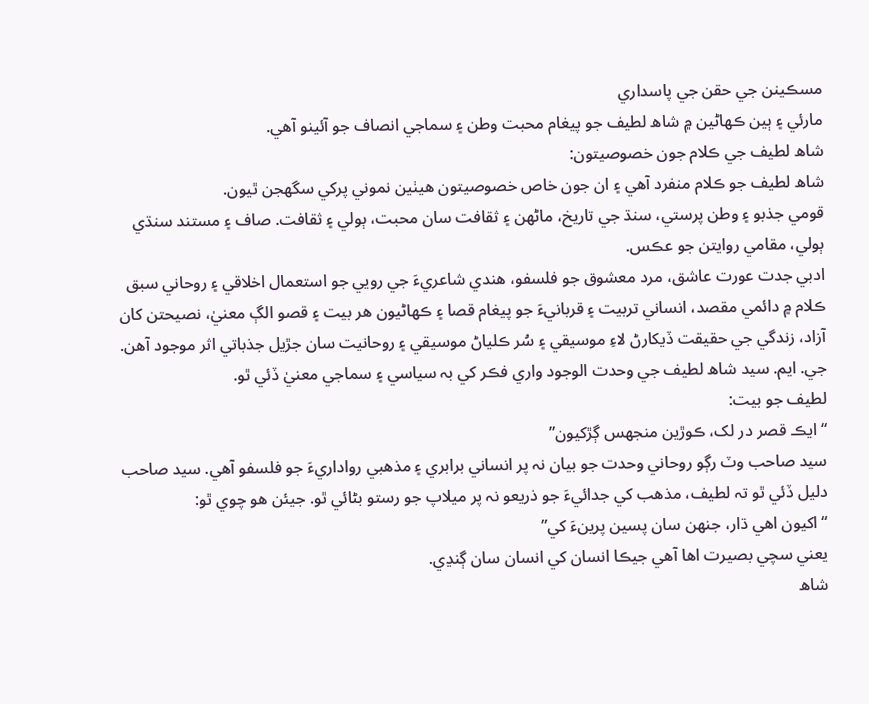مسڪينن جي حقن جي پاسداري
مارئي ۽ ٻين ڪهاڻين ۾ شاھ لطيف جو پيغام محبت وطن ۽ سماجي انصاف جو آئينو آهي.
شاھ لطيف جي ڪلام جون خصوصيتون:
شاھ لطيف جو ڪلام منفرد آهي ۽ ان جون خاص خصوصيتون هيٺين نموني پرکي سگهجن ٿيون.
قومي جذبو ۽ وطن پرستي، سنڌ جي تاريخ، ماڻهن ۽ ثقافت سان محبت، ٻولي ۽ ثقافت. صاف ۽ مستند سنڌي ٻولي، مقامي روايتن جو عڪس.
ادبي جدت عورت عاشق، مرد معشوق جو فلسفو، هندي شاعريءَ جي رويي جو استعمال اخلاقي ۽ روحاني سبق ڪلام ۾ دائمي مقصد، انساني تربيت ۽ قربانيءَ جو پيغام قصا ۽ ڪهاڻيون هر بيت ۽ قصو الڳ معنيٰ، نصيحتن کان آزاد، زندگي جي حقيقت ڏيکارڻ لاءِ موسيقي ۽ سُر ڪلياڻ موسيقي ۽ روحانيت سان جڙيل جذباتي اثر موجود آهن.
جي. ايم. سيد شاھ لطيف جي وحدت الوجود واري فڪر کي بہ سياسي ۽ سماجي معنيٰ ڏئي ٿو.
لطيف جو بيت:
“ايڪ قصر در لک، ڪوڙين منجهس ڳڙکيون”
سيد صاحب وٽ رڳو روحاني وحدت جو بيان نہ پر انساني برابري ۽ مذهبي رواداريءَ جو فلسفو آهي. سيد صاحب دليل ڏئي ٿو تہ لطيف، مذهب کي جدائيءَ جو ذريعو نہ پر ميلاپ جو رستو بڻائي ٿو. جيئن هو چوي ٿو:
“اکيون اهي ڌار، جنهن سان پسين پرينءَ کي”
يعني سچي بصيرت اها آهي جيڪا انسان کي انسان سان ڳنڍي.
شاھ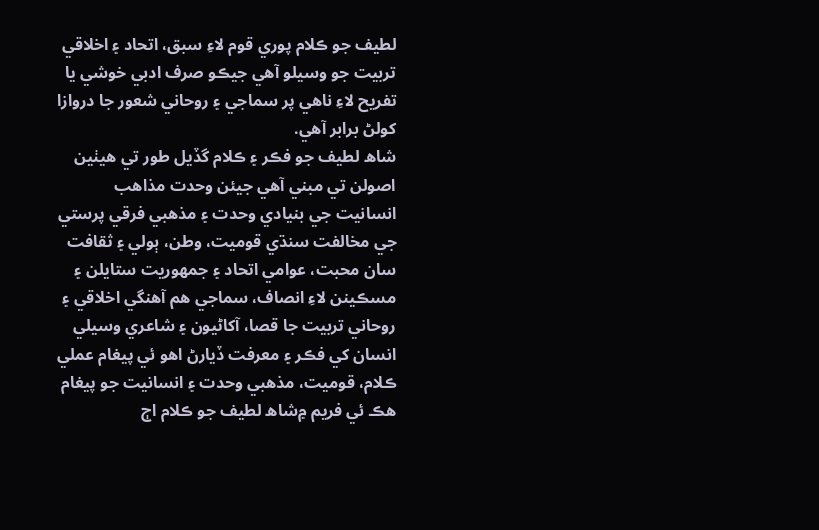لطيف جو ڪلام پوري قوم لاءِ سبق، اتحاد ۽ اخلاقي تربيت جو وسيلو آهي جيڪو صرف ادبي خوشي يا تفريح لاءِ ناهي پر سماجي ۽ روحاني شعور جا دروازا کولڻ برابر آهي.
شاھ لطيف جو فڪر ۽ ڪلام گڏيل طور تي هيٺين اصولن تي مبني آهي جيئن وحدت مذاهب انسانيت جي بنيادي وحدت ۽ مذهبي فرقي پرستي جي مخالفت سنڌي قوميت، وطن، ٻولي ۽ ثقافت سان محبت، عوامي اتحاد ۽ جمهوريت ستايلن ۽ مسڪينن لاءِ انصاف، سماجي هم آھنگي اخلاقي ۽ روحاني تربيت جا قصا، آکاڻيون ۽ شاعري وسيلي انسان کي فڪر ۽ معرفت ڏيارڻ اهو ئي پيغام عملي ڪلام، قوميت، مذهبي وحدت ۽ انسانيت جو پيغام هڪ ئي فريم ۾شاھ لطيف جو ڪلام اڄ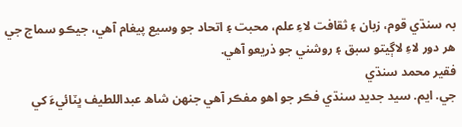بہ سنڌي قوم، زبان ۽ ثقافت لاءِ علم، محبت ۽ اتحاد جو وسيع پيغام آهي، جيڪو سماج جي هر دور لاءِ لاڳيتو سبق ۽ روشني جو ذريعو آهي.
فقير محمد سنڌي
جي. ايم. سيد جديد سنڌي فڪر جو اهو مفڪر آهي جنهن شاھ عبداللطيف ڀٽائيءَ کي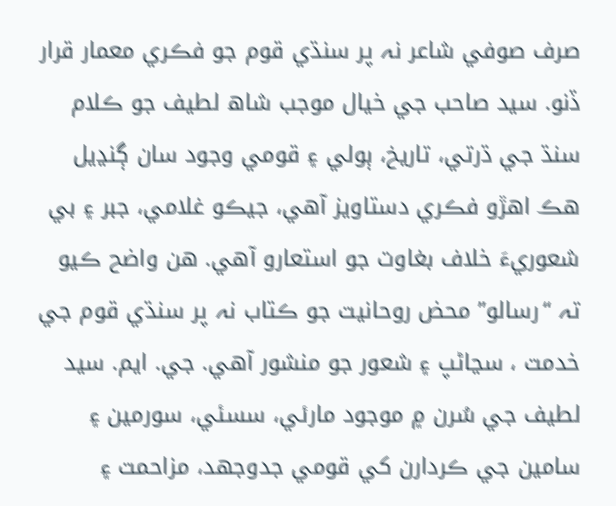صرف صوفي شاعر نہ پر سنڌي قوم جو فڪري معمار قرار ڏنو. سيد صاحب جي خيال موجب شاھ لطيف جو ڪلام سنڌ جي ڌرتي، تاريخ، ٻولي ۽ قومي وجود سان ڳنڍيل هڪ اهڙو فڪري دستاويز آهي، جيڪو غلامي، جبر ۽ بي شعوريءَ خلاف بغاوت جو استعارو آهي. هن واضح ڪيو تہ “رسالو” محض روحانيت جو ڪتاب نہ پر سنڌي قوم جي خدمت ، سڃاڻپ ۽ شعور جو منشور آهي. جي. ايم. سيد لطيف جي سُرن ۾ موجود مارئي، سسئي، سورمين ۽ سامين جي ڪردارن کي قومي جدوجهد، مزاحمت ۽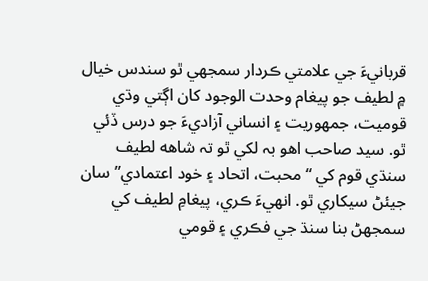قربانيءَ جي علامتي ڪردار سمجهي ٿو سندس خيال ۾ لطيف جو پيغام وحدت الوجود کان اڳتي وڌي قوميت، جمهوريت ۽ انساني آزاديءَ جو درس ڏئي ٿو. سيد صاحب اهو بہ لکي ٿو تہ شاهه لطيف سنڌي قوم کي “محبت، اتحاد ۽ خود اعتمادي” سان جيئڻ سيکاري ٿو. انهيءَ ڪري، پيغامِ لطيف کي سمجهڻ بنا سنڌ جي فڪري ۽ قومي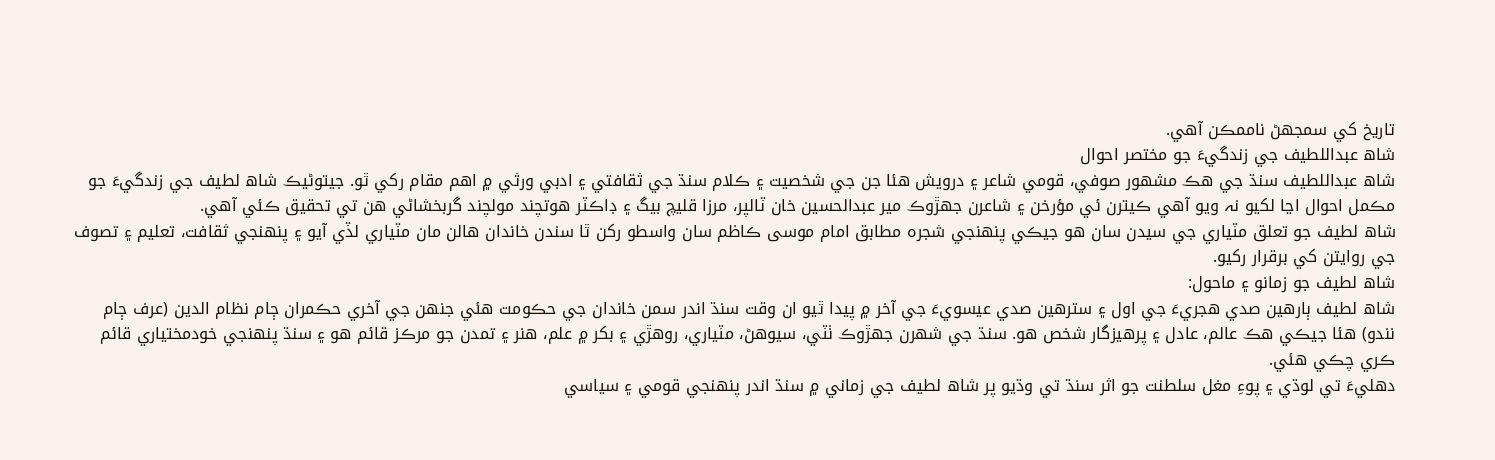تاريخ کي سمجهڻ ناممڪن آهي.
شاھ عبداللطيف جي زندگيءَ جو مختصر احوال
شاھ عبداللطيف سنڌ جي هڪ مشهور صوفي، قومي شاعر ۽ درويش هئا جن جي شخصيت ۽ ڪلام سنڌ جي ثقافتي ۽ ادبي ورثي ۾ اهم مقام رکي ٿو. جيتوڻيڪ شاھ لطيف جي زندگيءَ جو مڪمل احوال اڃا لکيو نہ ويو آهي ڪيترن ئي مؤرخن ۽ شاعرن جهڙوڪ مير عبدالحسين خان ٽالپر، مرزا قليچ بيگ ۽ ڊاڪٽر هوتچند مولچند گربخشاڻي هن تي تحقيق ڪئي آهي.
شاھ لطيف جو تعلق مٽياري جي سيدن سان هو جيڪي پنهنجي شجره مطابق امام موسى ڪاظم سان واسطو رکن ٿا سندن خاندان هالن مان مٽياري لڏي آيو ۽ پنهنجي ثقافت، تعليم ۽ تصوف جي روايتن کي برقرار رکيو.
شاھ لطيف جو زمانو ۽ ماحول:
شاھ لطيف ٻارهين صدي هجريءَ جي اول ۽ سترهين صدي عيسويءَ جي آخر ۾ پيدا ٿيو ان وقت سنڌ اندر سمن خاندان جي حڪومت هئي جنهن جي آخري حڪمران ڄام نظام الدين (عرف ڄام نندو) هئا جيڪي هڪ عالم، عادل ۽ پرهيزگار شخص هو. سنڌ جي شهرن جهڙوڪ ٺٽي، سيوهڻ، مٽياري، روهڙي ۽ بکر ۾ علم، هنر ۽ تمدن جو مرڪز قائم هو ۽ سنڌ پنهنجي خودمختياري قائم ڪري چڪي هئي.
دهليءَ تي لوڌي ۽ پوءِ مغل سلطنت جو اثر سنڌ تي وڌيو پر شاھ لطيف جي زماني ۾ سنڌ اندر پنهنجي قومي ۽ سياسي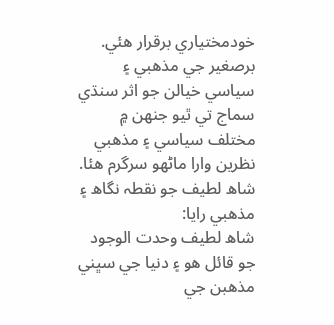خودمختياري برقرار هئي. برصغير جي مذهبي ۽ سياسي خيالن جو اثر سنڌي سماج تي ٿيو جنهن ۾ مختلف سياسي ۽ مذهبي نظرين وارا ماڻهو سرگرم هئا.
شاھ لطيف جو نقطہ نگاھ ۽ مذهبي رايا:
شاھ لطيف وحدت الوجود جو قائل هو ۽ دنيا جي سڀني مذهبن جي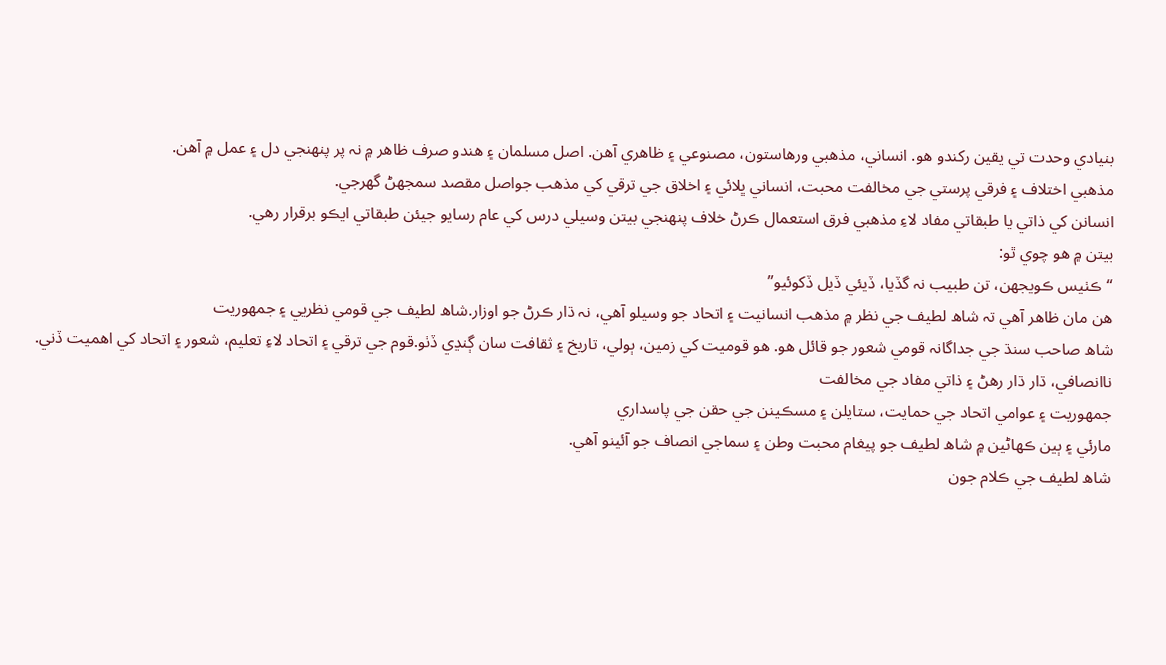بنيادي وحدت تي يقين رکندو هو. انساني، مذهبي ورهاستون، مصنوعي ۽ ظاهري آهن. اصل مسلمان ۽ هندو صرف ظاهر ۾ نہ پر پنهنجي دل ۽ عمل ۾ آهن.
مذهبي اختلاف ۽ فرقي پرستي جي مخالفت محبت، انساني ڀلائي ۽ اخلاق جي ترقي کي مذهب جواصل مقصد سمجهڻ گهرجي.
انسانن کي ذاتي يا طبقاتي مفاد لاءِ مذهبي فرق استعمال ڪرڻ خلاف پنهنجي بيتن وسيلي درس کي عام رسايو جيئن طبقاتي ايڪو برقرار رهي.
بيتن ۾ هو چوي ٿو:
“ڪٺيس ڪويجھن، تن طبيب نہ گڏيا، ڏيئي ڏيل ڏکوئيو”
هن مان ظاهر آهي تہ شاھ لطيف جي نظر ۾ مذهب انسانيت ۽ اتحاد جو وسيلو آهي، نہ ڌار ڪرڻ جو اوزار.شاھ لطيف جي قومي نظريي ۽ جمهوريت
شاھ صاحب سنڌ جي جداگانہ قومي شعور جو قائل هو. هو قوميت کي زمين، ٻولي، تاريخ ۽ ثقافت سان ڳنڍي ڏٺو.قوم جي ترقي ۽ اتحاد لاءِ تعليم، شعور ۽ اتحاد کي اهميت ڏني.
ناانصافي، ڌار ڌار رهڻ ۽ ذاتي مفاد جي مخالفت
جمهوريت ۽ عوامي اتحاد جي حمايت، ستايلن ۽ مسڪينن جي حقن جي پاسداري
مارئي ۽ ٻين ڪهاڻين ۾ شاھ لطيف جو پيغام محبت وطن ۽ سماجي انصاف جو آئينو آهي.
شاھ لطيف جي ڪلام جون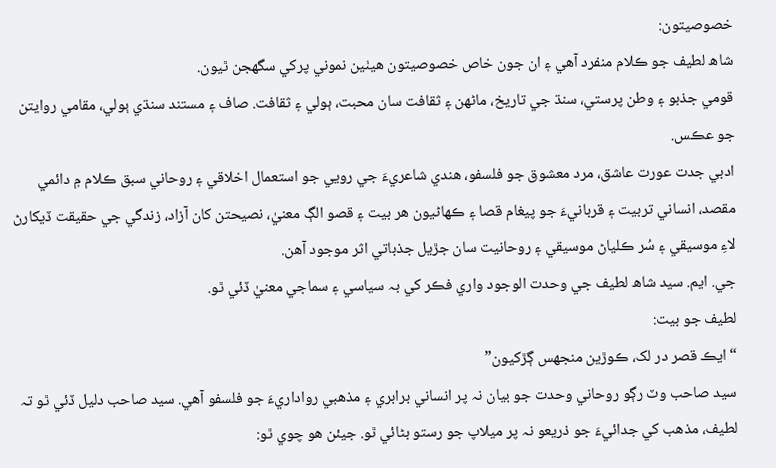خصوصيتون:
شاھ لطيف جو ڪلام منفرد آهي ۽ ان جون خاص خصوصيتون هيٺين نموني پرکي سگهجن ٿيون.
قومي جذبو ۽ وطن پرستي، سنڌ جي تاريخ، ماڻهن ۽ ثقافت سان محبت، ٻولي ۽ ثقافت. صاف ۽ مستند سنڌي ٻولي، مقامي روايتن جو عڪس.
ادبي جدت عورت عاشق، مرد معشوق جو فلسفو، هندي شاعريءَ جي رويي جو استعمال اخلاقي ۽ روحاني سبق ڪلام ۾ دائمي مقصد، انساني تربيت ۽ قربانيءَ جو پيغام قصا ۽ ڪهاڻيون هر بيت ۽ قصو الڳ معنيٰ، نصيحتن کان آزاد، زندگي جي حقيقت ڏيکارڻ لاءِ موسيقي ۽ سُر ڪلياڻ موسيقي ۽ روحانيت سان جڙيل جذباتي اثر موجود آهن.
جي. ايم. سيد شاھ لطيف جي وحدت الوجود واري فڪر کي بہ سياسي ۽ سماجي معنيٰ ڏئي ٿو.
لطيف جو بيت:
“ايڪ قصر در لک، ڪوڙين منجهس ڳڙکيون”
سيد صاحب وٽ رڳو روحاني وحدت جو بيان نہ پر انساني برابري ۽ مذهبي رواداريءَ جو فلسفو آهي. سيد صاحب دليل ڏئي ٿو تہ لطيف، مذهب کي جدائيءَ جو ذريعو نہ پر ميلاپ جو رستو بڻائي ٿو. جيئن هو چوي ٿو: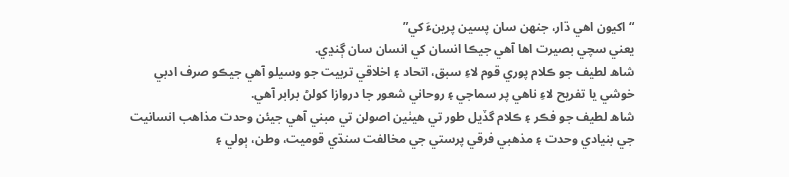“اکيون اهي ڌار، جنهن سان پسين پرينءَ کي”
يعني سچي بصيرت اها آهي جيڪا انسان کي انسان سان ڳنڍي.
شاھ لطيف جو ڪلام پوري قوم لاءِ سبق، اتحاد ۽ اخلاقي تربيت جو وسيلو آهي جيڪو صرف ادبي خوشي يا تفريح لاءِ ناهي پر سماجي ۽ روحاني شعور جا دروازا کولڻ برابر آهي.
شاھ لطيف جو فڪر ۽ ڪلام گڏيل طور تي هيٺين اصولن تي مبني آهي جيئن وحدت مذاهب انسانيت جي بنيادي وحدت ۽ مذهبي فرقي پرستي جي مخالفت سنڌي قوميت، وطن، ٻولي ۽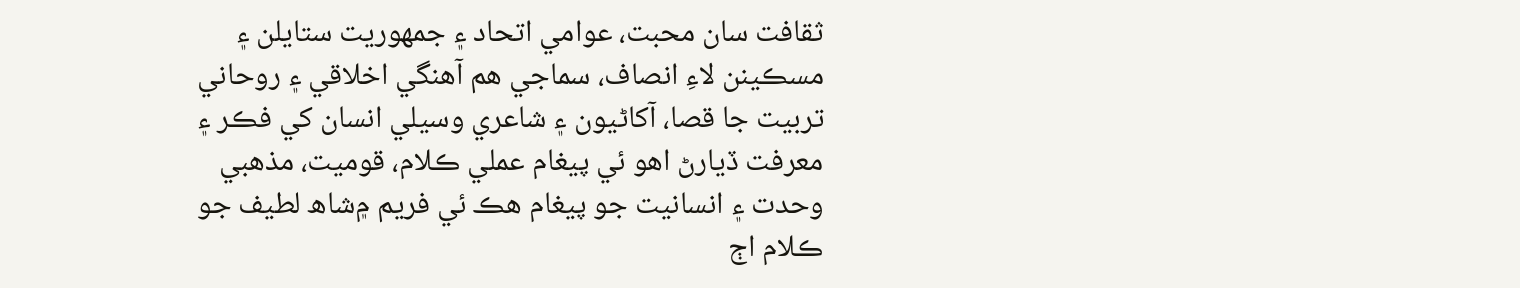ثقافت سان محبت، عوامي اتحاد ۽ جمهوريت ستايلن ۽ مسڪينن لاءِ انصاف، سماجي هم آھنگي اخلاقي ۽ روحاني تربيت جا قصا، آکاڻيون ۽ شاعري وسيلي انسان کي فڪر ۽ معرفت ڏيارڻ اهو ئي پيغام عملي ڪلام، قوميت، مذهبي وحدت ۽ انسانيت جو پيغام هڪ ئي فريم ۾شاھ لطيف جو ڪلام اڄ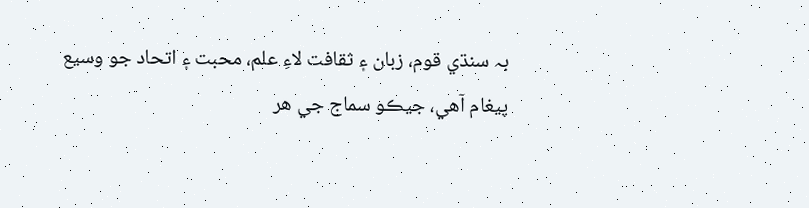بہ سنڌي قوم، زبان ۽ ثقافت لاءِ علم، محبت ۽ اتحاد جو وسيع پيغام آهي، جيڪو سماج جي هر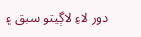دور لاءِ لاڳيتو سبق ۽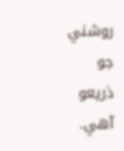روشني جو ذريعو آهي.